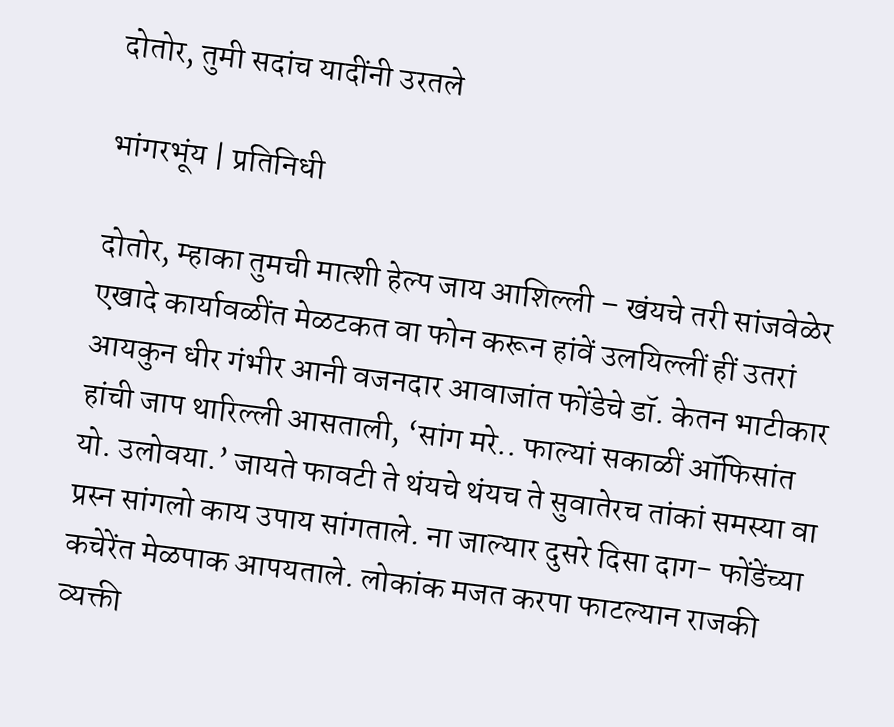दोतोर, तुमी सदांच यादींनी उरतले

भांगरभूंय | प्रतिनिधी

दोतोर, म्हाका तुमची मात्शी हेल्प जाय आशिल्ली – खंयचे तरी सांजवेळेर एखादे कार्यावळींत मेळटकत वा फोन करून हांवें उलयिल्लीं हीं उतरां आयकुन धीर गंभीर आनी वजनदार आवाजांत फोंडेचे डॉ. केतन भाटीकार हांची जाप थारिल्ली आसताली, ‘सांग मरे.. फाल्यां सकाळीं ऑफिसांत यो. उलोवया.’ जायते फावटी ते थंयचे थंयच ते सुवातेरच तांकां समस्या वा प्रस्न सांगलो काय उपाय सांगताले. ना जाल्यार दुसरे दिसा दाग- फोंडेंच्या कचेरेंत मेळपाक आपयताले. लोकांक मजत करपा फाटल्यान राजकी व्यक्ती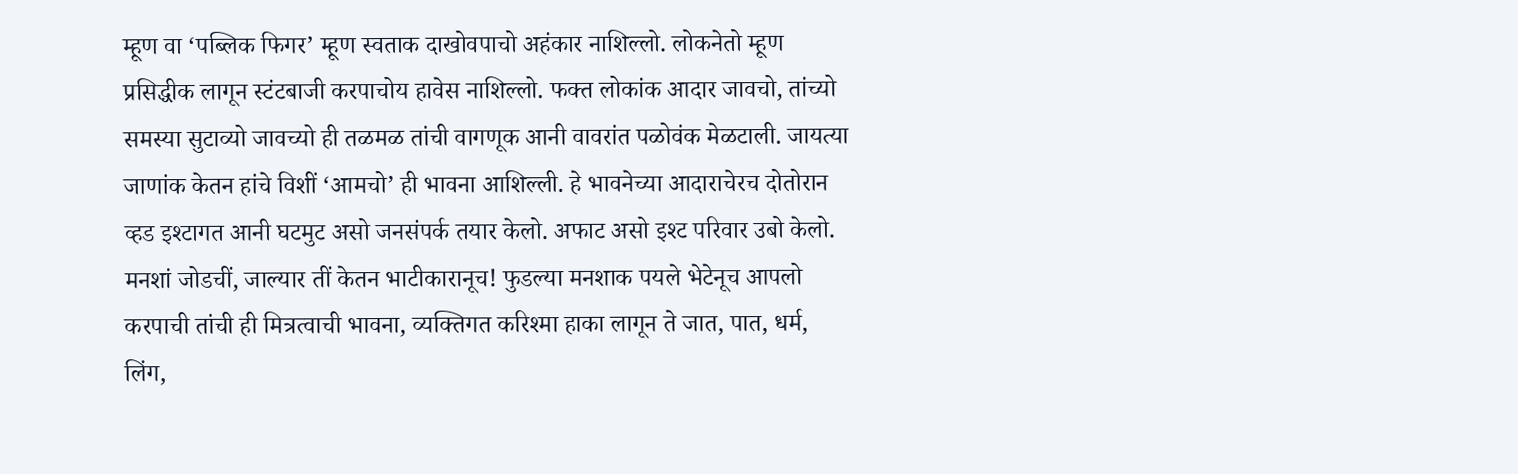म्हूण वा ‘पब्लिक फिगर’ म्हूण स्वताक दाखोवपाचो अहंकार नाशिल्लो. लोकनेतो म्हूण प्रसिद्धीक लागून स्टंटबाजी करपाचोय हावेस नाशिल्लो. फक्त लोकांक आदार जावचो, तांच्यो समस्या सुटाव्यो जावच्यो ही तळमळ तांची वागणूक आनी वावरांत पळोवंक मेळटाली. जायत्या जाणांक केतन हांचे विशीं ‘आमचो’ ही भावना आशिल्ली. हे भावनेच्या आदाराचेरच दोतोरान व्हड इश्टागत आनी घटमुट असो जनसंपर्क तयार केलो. अफाट असो इश्ट परिवार उबो केलो. मनशां जोडचीं, जाल्यार तीं केतन भाटीकारानूच! फुडल्या मनशाक पयले भेटेनूच आपलो करपाची तांची ही मित्रत्वाची भावना, व्यक्तिगत करिश्मा हाका लागून ते जात, पात, धर्म, लिंग,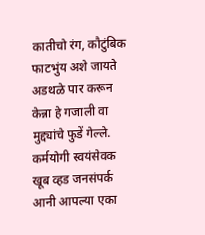कातीचो रंग, कौटुंबिक फाटभुंय अशे जायते अडथळे पार करून केन्ना हे गजाली वा मुद्द्यांचे फुडें गेल्ले.
कर्मयोगी स्वयंसेवक
खूब व्हड जनसंपर्क आनी आपल्या एका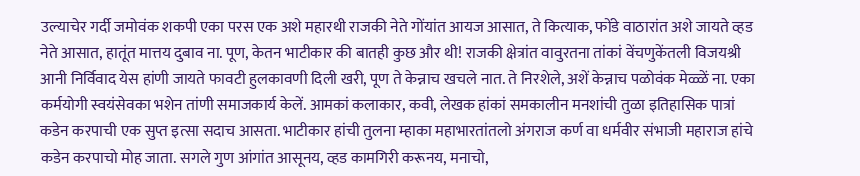उल्याचेर गर्दी जमोवंक शकपी एका परस एक अशे महारथी राजकी नेते गोंयांत आयज आसात, ते कित्याक, फोंडे वाठारांत अशे जायते व्हड नेते आसात, हातूंत मात्तय दुबाव ना. पूण, केतन भाटीकार की बातही कुछ और थी! राजकी क्षेत्रांत वावुरतना तांकां वेंचणुकेंतली विजयश्री आनी निर्विवाद येस हांणी जायते फावटी हुलकावणी दिली खरी, पूण ते केन्नाच खचले नात. ते निरशेले, अशें केन्नाच पळोवंक मेळ्ळें ना. एका कर्मयोगी स्वयंसेवका भशेन तांणी समाजकार्य केलें. आमकां कलाकार, कवी, लेखक हांकां समकालीन मनशांची तुळा इतिहासिक पात्रां कडेन करपाची एक सुप्त इत्सा सदाच आसता. भाटीकार हांची तुलना म्हाका महाभारतांतलो अंगराज कर्ण वा धर्मवीर संभाजी महाराज हांचे कडेन करपाचो मोह जाता. सगले गुण आंगांत आसूनय, व्हड कामगिरी करूनय, मनाचो,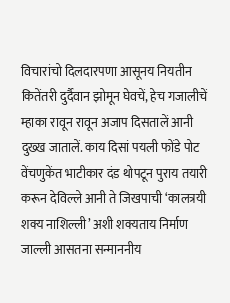विचारांचो दिलदारपणा आसूनय नियतीन कितेंतरी दुर्दैवान झोमून घेवचें, हेच गजालीचें म्हाका रावून रावून अजाप दिसतालें आनी दुख्ख जातालें. काय दिसां पयली फोंडे पोट वेंचणुकेंत भाटीकार दंड थोपटून पुराय तयारी करून देविल्ले आनी ते जिखपाची ‘कालत्रयी शक्य नाशिल्ली’ अशी शक्यताय निर्माण जाल्ली आसतना सन्माननीय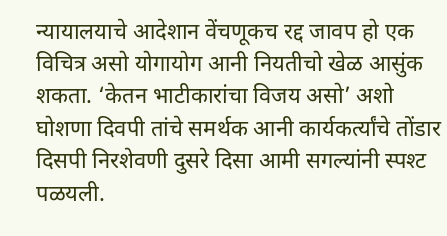न्यायालयाचे आदेशान वेंचणूकच रद्द जावप हो एक विचित्र असो योगायोग आनी नियतीचो खेळ आसुंक शकता. ‘केतन भाटीकारांचा विजय असो’ अशो घोशणा दिवपी तांचे समर्थक आनी कार्यकर्त्यांचे तोंडार दिसपी निरशेवणी दुसरे दिसा आमी सगल्यांनी स्पश्ट पळयली.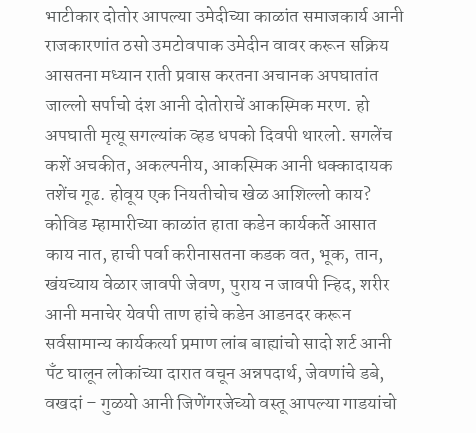भाटीकार दोतोर आपल्या उमेदीच्या काळांत समाजकार्य आनी राजकारणांत ठसो उमटोवपाक उमेदीन वावर करून सक्रिय आसतना मध्यान राती प्रवास करतना अचानक अपघातांत जाल्लो सर्पाचो दंश आनी दोतोराचें आकस्मिक मरण. हो अपघाती मृत्यू सगल्यांक व्हड धपको दिवपी थारलो. सगलेंच कशें अचकीत, अकल्पनीय, आकस्मिक आनी धक्कादायक तशेंच गूढ. होवूय एक नियतीचोच खेळ आशिल्लो काय? कोविड म्हामारीच्या काळांत हाता कडेन कार्यकर्ते आसात काय नात, हाची पर्वा करीनासतना कडक वत, भूक, तान, खंयच्याय वेळार जावपी जेवण, पुराय न जावपी न्हिद, शरीर आनी मनाचेर येवपी ताण हांचे कडेन आडनदर करून सर्वसामान्य कार्यकर्त्या प्रमाण लांब बाह्यांचो सादो शर्ट आनी पँट घालून लोकांच्या दारात वचून अन्नपदार्थ, जेवणांचे डबे, वखदां – गुळयो आनी जिणेंगरजेच्यो वस्तू आपल्या गाडयांचो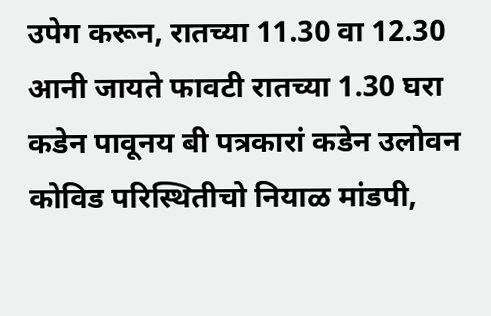उपेग करून, रातच्या 11.30 वा 12.30 आनी जायते फावटी रातच्या 1.30 घरा कडेन पावूनय बी पत्रकारां कडेन उलोवन कोविड परिस्थितीचो नियाळ मांडपी,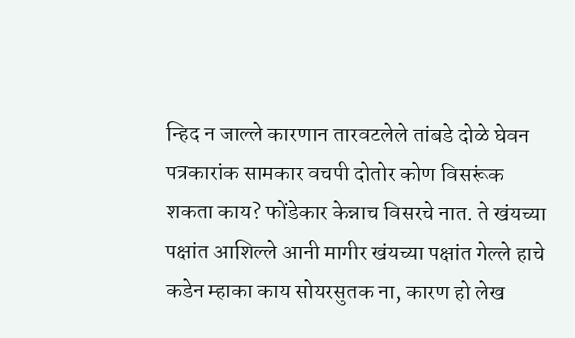न्हिद न जाल्ले कारणान तारवटलेले तांबडे दोळे घेवन पत्रकारांक सामकार वचपी दोतोर कोण विसरूंक शकता काय? फोंडेकार केन्नाच विसरचे नात. ते खंयच्या पक्षांत आशिल्ले आनी मागीर खंयच्या पक्षांत गेल्ले हाचे कडेन म्हाका काय सोयरसुतक ना, कारण हो लेख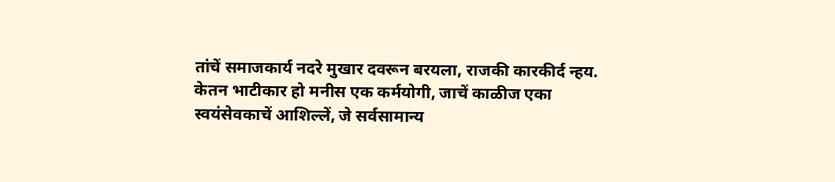तांचें समाजकार्य नदरे मुखार दवरून बरयला, राजकी कारकीर्द न्हय.
केतन भाटीकार हो मनीस एक कर्मयोगी, जाचें काळीज एका स्वयंसेवकाचें आशिल्लें, जे सर्वसामान्य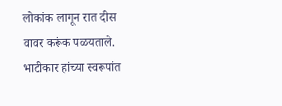लोकांक लागून रात दीस वावर करूंक पळयताले. भाटीकार हांच्या स्वरूपांत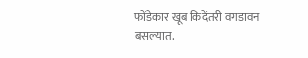फोंडेकार खूब किदेंतरी वगडावन बसल्यात.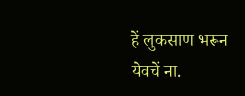हें लुकसाण भरून येवचें ना.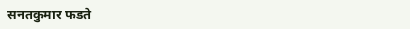सनतकुमार फडते